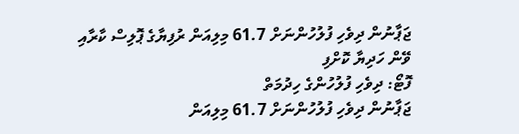ޖަޕާނުން ދިވެހި ފުލުހުންނަށް 61.7 މިލިއަން ރުފިޔާގެ ޕޮލިސް ކާރާއި ވޭން ހަދިޔާ ކޮށްފި
ފޮޓޯ: ދިވެހި ފުލުހުންގެ ހިދުމަތް
ޖަޕާނުން ދިވެހި ފުލުހުންނަށް 61.7 މިލިއަން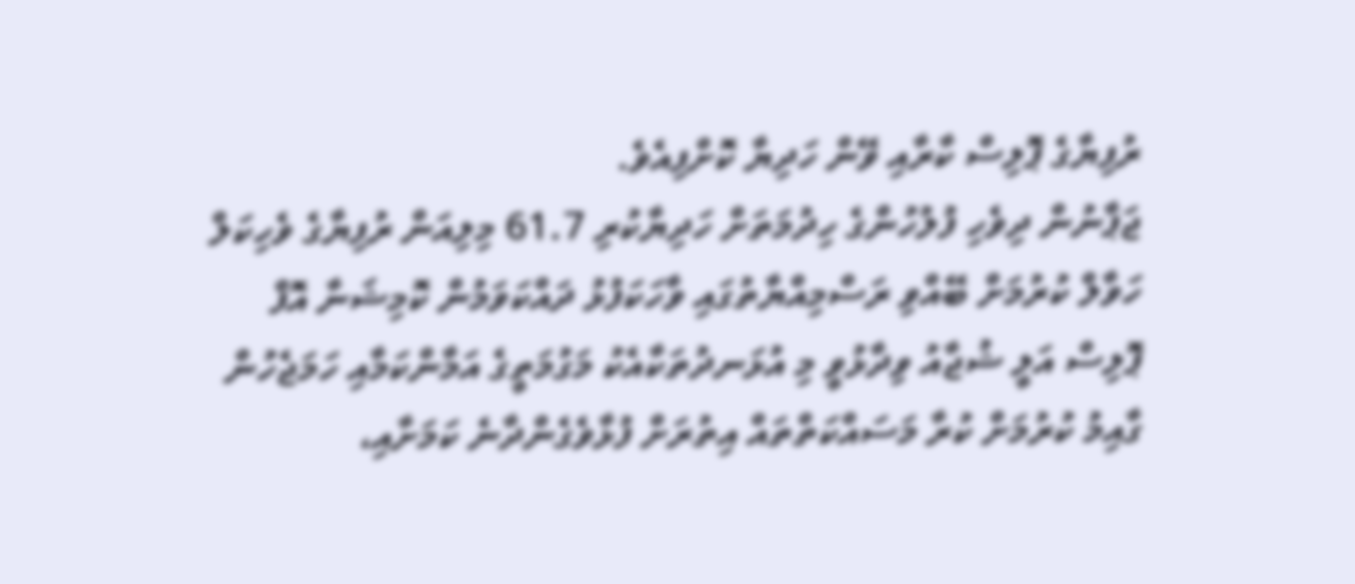ރުފިޔާގެ ޕޮލިސް ކާރާއި ވޭން ހަދިޔާ ކޮށްފިއެވެ.
ޖަޕާނުން ދިވެހި ފުލުހުންގެ ހިދުމަތަށް ހަދިޔާކުރި 61.7 މިލިއަން ރުފިޔާގެ ވެހިކަލް ހަވާލް ކުރުމަށް ބޭއްވި ރަސްމިއްޔާތުގައި ވާހަކަފުޅު ދައްކަވަމުން ކޮމިޝަނާ އޮފް ޕޮލިސް އަލީ ޝުޖާއު ވިދާޅުވީ މި އުޅަނދުތަކާއެކު މަގުމަތީގެ އަމާންކަމާއި ހަމަޖެހުން ގާއިމު ކުރުމަށް ކުރާ މަސައްކަތްތައް އިތުރަށް ފުޅާވެގެންދާނެ ކަމަށާއި،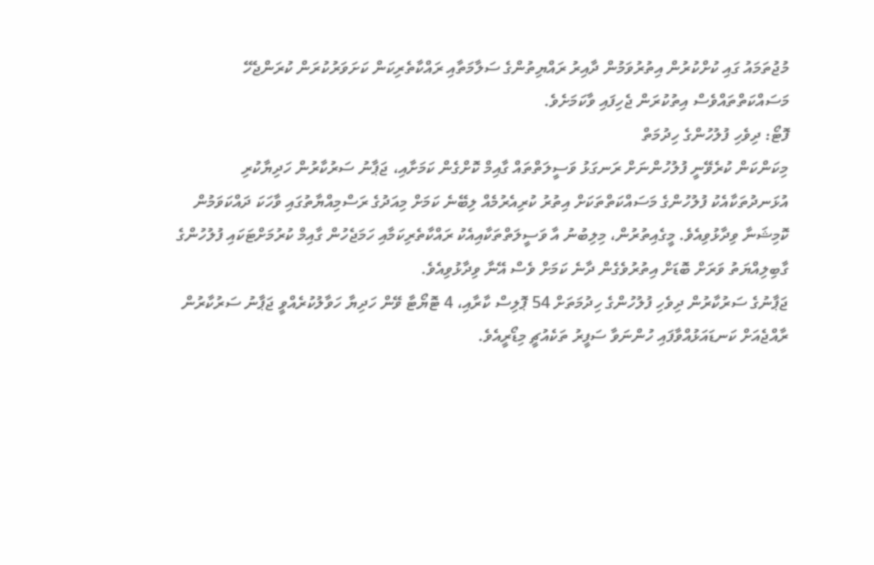މުޖުތަމައު ގައި ކުށްކުރުން އިތުރުވަމުން ދާއިރު ރައްޔިތުންގެ ސަލާމަތާއި ރައްކާތެރިކަން ކަށަވަރުކުރަން ކުރަންޖެހޭ މަސައްކަތްތައްވެސް އިތުކުރަން ޖެހިފައި ވާކަމަށެވެ.
ފޮޓޯ: ދިވެހި ފުލުހުންގެ ހިދުމަތް
މިކަންކަން ކުރެވޭނީ ފުލުހުންނަށް ރަނގަޅު ވަސީލަތްތައް ގާއިމް ކޮށްގެން ކަމަށާއި، ޖަޕާނު ސަރުކާރުން ހަދިޔާކުރި އުޅަނދުތަކާއެކު ފުލުހުންގެ މަސައްކަތްތަކަށް އިތުރު ކުރިއެރުމެއް ލިބޭނެ ކަމަށް މިއަދުގެ ރަސްމިއްޔާތުގައި ވާހަކަ ދައްކަވަމުން ކޮމިޝަނާ ވިދާޅުވިއެވެ. މީގެއިތުރުން، މިލިބުނު އާ ވަސީލަތްތަކާއިއެކު ރައްކާތެރިކަމާއި ހަމަޖެހުން ގާއިމް ކުރުމަށްޓަކައި ފުލުހުންގެ ގާބިލިއްޔަތު ވަރަށް ބޮޑަށް އިތުރުވެގެން ދާނެ ކަމަށް ވެސް އޭނާ ވިދާޅުވިއެވެ.
ޖަޕާނުގެ ސަރުކާރުން ދިވެހި ފުލުހުންގެ ހިދުމަތަށް 54 ޕޮލިސް ކާރާއި، 4 ޓޮޔޯޓާ ވޭން ހަދިޔާ ހަވާލުކުރެއްވީ ޖަޕާނު ސަރުކާރުން ރާއްޖެއަށް ކަނޑައަޅުއްވާފައި ހުންނަވާ ސަފީރު ތަކެއުޗީ މިޑޯރީއެވެ.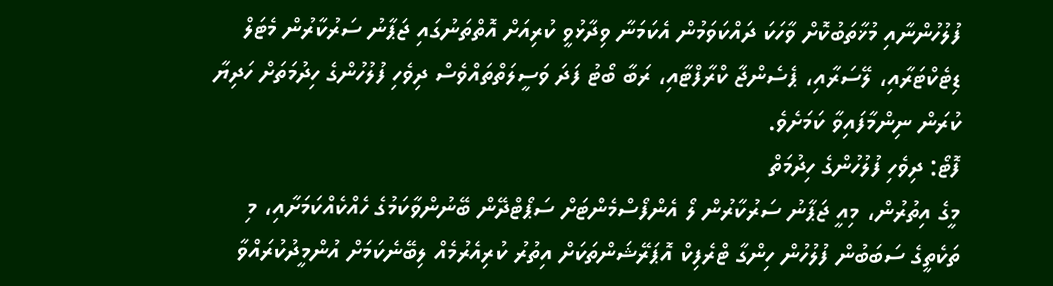ފުލުހުންނާއި މުޚާތަބުކޮށް ވާހަކަ ދައްކަވަމުން އެކަމަނާ ވިދާޅުވީ ކުރިއަށް އޮތްތަނުގައި ޖަޕާނު ސަރުކާރުން މެޓަލް ޑިޓެކްޓަރާއި، ލޭސަރާއި، ޕެސެންޖާ ކްރާފްޓާއި، ރަބާ ބޯޓު ފަދަ ވަސީލަތްތައްވެސް ދިވެހި ފުލުހުންގެ ހިދުމަތަށް ހަދިޔާ ކުރަން ނިންމާފައިވާ ކަމަށެވެ.
ފޮޓޯ: ދިވެހި ފުލުހުންގެ ހިދުމަތް
މީގެ އިތުރުން، މިއީ ޖަޕާނު ސަރުކާރުން ލޯ އެންފޯސްމެންޓަށް ސަޕޯޓްދޭން ބޭނުންވާކަމުގެ ހެއްކެއްކަމަށާއި، މި ތަކެތީގެ ސަބަބުން ފުލުހުން ހިންގާ ޓްރެފިކް އޮޕަރޭޝަންތަކަށް އިތުރު ކުރިއެރުމެއް ލިބޭނެކަމަށް އުންމީދުކުރައްވާ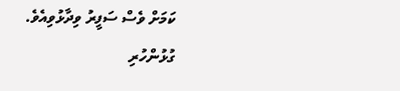ކަމަށް ވެސް ސަފީރު ވިދާޅުވިއެވެ.
ގުޅުންހުރި